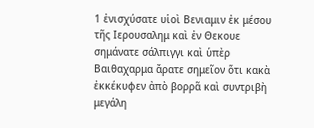1 ἐνισχύσατε υἱοὶ Βενιαμιν ἐκ μέσου τη̃ς Ιερουσαλημ καὶ ἐν Θεκουε σημάνατε σάλπιγγι καὶ ὑπὲρ Βαιθαχαρμα ἄρατε σημει̃ον ὅτι κακὰ ἐκκέκυφεν ἀπὸ βορρα̃ καὶ συντριβὴ μεγάλη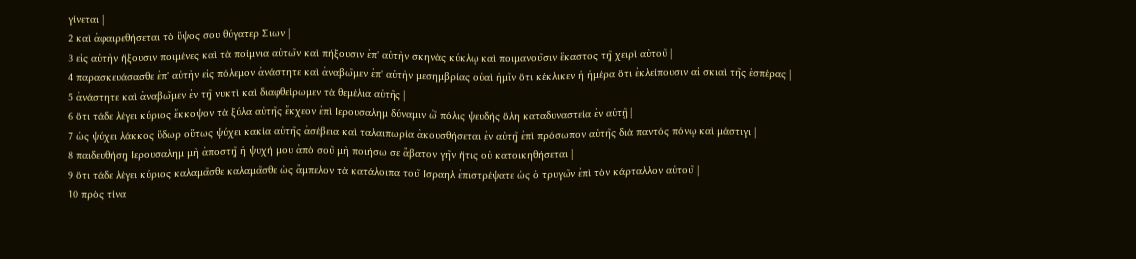γίνεται |
2 καὶ ἀφαιρεθήσεται τὸ ὕψος σου θύγατερ Σιων |
3 εἰς αὐτὴν ἥξουσιν ποιμένες καὶ τὰ ποίμνια αὐτω̃ν καὶ πήξουσιν ἐπ' αὐτὴν σκηνὰς κύκλω̨ καὶ ποιμανου̃σιν ἕκαστος τη̨̃ χειρὶ αὐτου̃ |
4 παρασκευάσασθε ἐπ' αὐτὴν εἰς πόλεμον ἀνάστητε καὶ ἀναβω̃μεν ἐπ' αὐτὴν μεσημβρίας οὐαὶ ἡμι̃ν ὅτι κέκλικεν ἡ ἡμέρα ὅτι ἐκλείπουσιν αἱ σκιαὶ τη̃ς ἑσπέρας |
5 ἀνάστητε καὶ ἀναβω̃μεν ἐν τη̨̃ νυκτὶ καὶ διαφθείρωμεν τὰ θεμέλια αὐτη̃ς |
6 ὅτι τάδε λέγει κύριος ἔκκοψον τὰ ξύλα αὐτη̃ς ἔκχεον ἐπὶ Ιερουσαλημ δύναμιν ὠ̃ πόλις ψευδής ὅλη καταδυναστεία ἐν αὐτη̨̃ |
7 ὡς ψύχει λάκκος ὕδωρ οὕτως ψύχει κακία αὐτη̃ς ἀσέβεια καὶ ταλαιπωρία ἀκουσθήσεται ἐν αὐτη̨̃ ἐπὶ πρόσωπον αὐτη̃ς διὰ παντός πόνω̨ καὶ μάστιγι |
8 παιδευθήση̨ Ιερουσαλημ μὴ ἀποστη̨̃ ἡ ψυχή μου ἀπὸ σου̃ μὴ ποιήσω σε ἄβατον γη̃ν ἥτις οὐ κατοικηθήσεται |
9 ὅτι τάδε λέγει κύριος καλαμα̃σθε καλαμα̃σθε ὡς ἄμπελον τὰ κατάλοιπα του̃ Ισραηλ ἐπιστρέψατε ὡς ὁ τρυγω̃ν ἐπὶ τὸν κάρταλλον αὐτου̃ |
10 πρὸς τίνα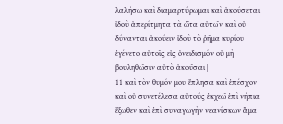λαλήσω καὶ διαμαρτύρωμαι καὶ ἀκούσεται ἰδοὺ ἀπερίτμητα τὰ ὠ̃τα αὐτω̃ν καὶ οὐ δύνανται ἀκούειν ἰδοὺ τὸ ῥη̃μα κυρίου ἐγένετο αὐτοι̃ς εἰς ὀνειδισμόν οὐ μὴ βουληθω̃σιν αὐτὸ ἀκου̃σαι |
11 καὶ τὸν θυμόν μου ἔπλησα καὶ ἐπέσχον καὶ οὐ συνετέλεσα αὐτούς ἐκχεω̃ ἐπὶ νήπια ἔξωθεν καὶ ἐπὶ συναγωγὴν νεανίσκων ἅμα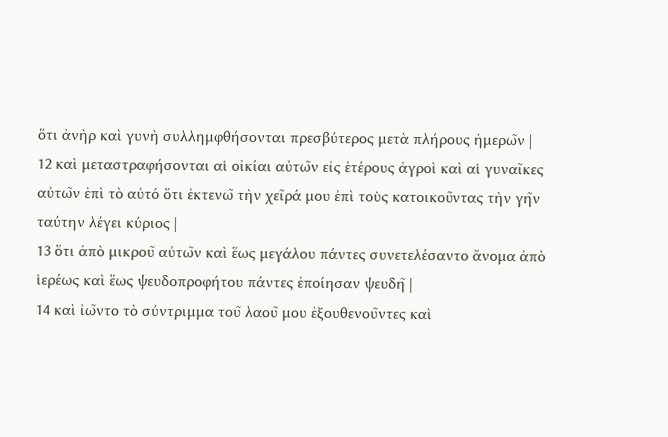ὅτι ἀνὴρ καὶ γυνὴ συλλημφθήσονται πρεσβύτερος μετὰ πλήρους ἡμερω̃ν |
12 καὶ μεταστραφήσονται αἱ οἰκίαι αὐτω̃ν εἰς ἑτέρους ἀγροὶ καὶ αἱ γυναι̃κες αὐτω̃ν ἐπὶ τὸ αὐτό ὅτι ἐκτενω̃ τὴν χει̃ρά μου ἐπὶ τοὺς κατοικου̃ντας τὴν γη̃ν ταύτην λέγει κύριος |
13 ὅτι ἀπὸ μικρου̃ αὐτω̃ν καὶ ἕως μεγάλου πάντες συνετελέσαντο ἄνομα ἀπὸ ἱερέως καὶ ἕως ψευδοπροφήτου πάντες ἐποίησαν ψευδη̃ |
14 καὶ ἰω̃ντο τὸ σύντριμμα του̃ λαου̃ μου ἐξουθενου̃ντες καὶ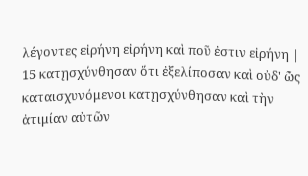λέγοντες εἰρήνη εἰρήνη καὶ που̃ ἐστιν εἰρήνη |
15 κατη̨σχύνθησαν ὅτι ἐξελίποσαν καὶ οὐδ' ὡ̃ς καταισχυνόμενοι κατη̨σχύνθησαν καὶ τὴν ἀτιμίαν αὐτω̃ν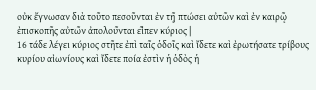οὐκ ἔγνωσαν διὰ του̃το πεσου̃νται ἐν τη̨̃ πτώσει αὐτω̃ν καὶ ἐν καιρω̨̃ ἐπισκοπη̃ς αὐτω̃ν ἀπολου̃νται εἰ̃πεν κύριος |
16 τάδε λέγει κύριος στη̃τε ἐπὶ ται̃ς ὁδοι̃ς καὶ ἴδετε καὶ ἐρωτήσατε τρίβους κυρίου αἰωνίους καὶ ἴδετε ποία ἐστὶν ἡ ὁδὸς ἡ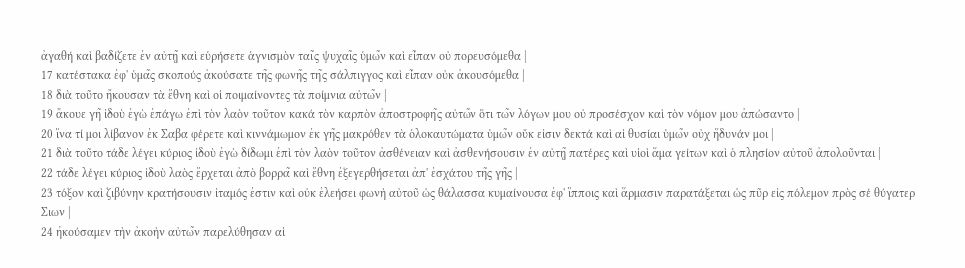ἀγαθή καὶ βαδίζετε ἐν αὐτη̨̃ καὶ εὑρήσετε ἁγνισμὸν ται̃ς ψυχαι̃ς ὑμω̃ν καὶ εἰ̃παν οὐ πορευσόμεθα |
17 κατέστακα ἐφ' ὑμα̃ς σκοπούς ἀκούσατε τη̃ς φωνη̃ς τη̃ς σάλπιγγος καὶ εἰ̃παν οὐκ ἀκουσόμεθα |
18 διὰ του̃το ἤκουσαν τὰ ἔθνη καὶ οἱ ποιμαίνοντες τὰ ποίμνια αὐτω̃ν |
19 ἄκουε γη̃ ἰδοὺ ἐγὼ ἐπάγω ἐπὶ τὸν λαὸν του̃τον κακά τὸν καρπὸν ἀποστροφη̃ς αὐτω̃ν ὅτι τω̃ν λόγων μου οὐ προσέσχον καὶ τὸν νόμον μου ἀπώσαντο |
20 ἵνα τί μοι λίβανον ἐκ Σαβα φέρετε καὶ κιννάμωμον ἐκ γη̃ς μακρόθεν τὰ ὁλοκαυτώματα ὑμω̃ν οὔκ εἰσιν δεκτά καὶ αἱ θυσίαι ὑμω̃ν οὐχ ἥδυνάν μοι |
21 διὰ του̃το τάδε λέγει κύριος ἰδοὺ ἐγὼ δίδωμι ἐπὶ τὸν λαὸν του̃τον ἀσθένειαν καὶ ἀσθενήσουσιν ἐν αὐτη̨̃ πατέρες καὶ υἱοὶ ἅμα γείτων καὶ ὁ πλησίον αὐτου̃ ἀπολου̃νται |
22 τάδε λέγει κύριος ἰδοὺ λαὸς ἔρχεται ἀπὸ βορρα̃ καὶ ἔθνη ἐξεγερθήσεται ἀπ' ἐσχάτου τη̃ς γη̃ς |
23 τόξον καὶ ζιβύνην κρατήσουσιν ἰταμός ἐστιν καὶ οὐκ ἐλεήσει φωνὴ αὐτου̃ ὡς θάλασσα κυμαίνουσα ἐφ' ἵπποις καὶ ἅρμασιν παρατάξεται ὡς πυ̃ρ εἰς πόλεμον πρὸς σέ θύγατερ Σιων |
24 ἠκούσαμεν τὴν ἀκοὴν αὐτω̃ν παρελύθησαν αἱ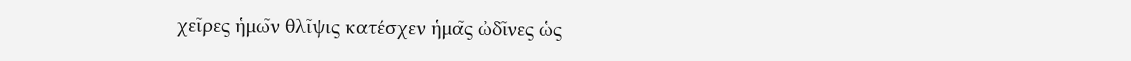χει̃ρες ἡμω̃ν θλι̃ψις κατέσχεν ἡμα̃ς ὠδι̃νες ὡς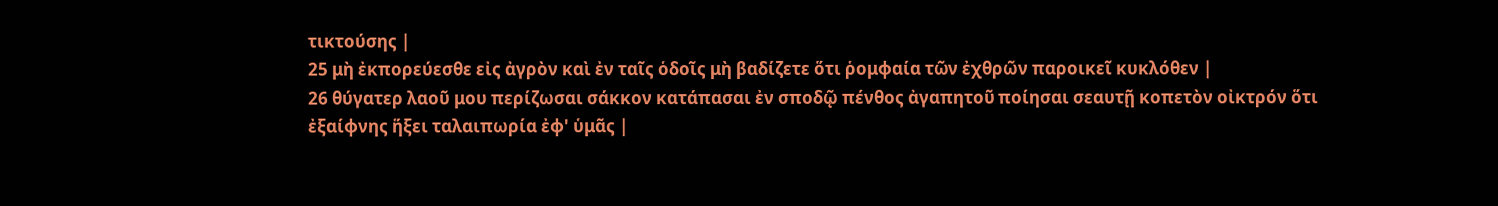τικτούσης |
25 μὴ ἐκπορεύεσθε εἰς ἀγρὸν καὶ ἐν ται̃ς ὁδοι̃ς μὴ βαδίζετε ὅτι ῥομφαία τω̃ν ἐχθρω̃ν παροικει̃ κυκλόθεν |
26 θύγατερ λαου̃ μου περίζωσαι σάκκον κατάπασαι ἐν σποδω̨̃ πένθος ἀγαπητου̃ ποίησαι σεαυτη̨̃ κοπετὸν οἰκτρόν ὅτι ἐξαίφνης ἥξει ταλαιπωρία ἐφ' ὑμα̃ς |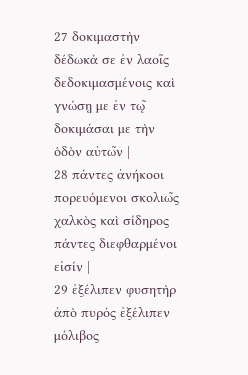27 δοκιμαστὴν δέδωκά σε ἐν λαοι̃ς δεδοκιμασμένοις καὶ γνώση̨ με ἐν τω̨̃ δοκιμάσαι με τὴν ὁδὸν αὐτω̃ν |
28 πάντες ἀνήκοοι πορευόμενοι σκολιω̃ς χαλκὸς καὶ σίδηρος πάντες διεφθαρμένοι εἰσίν |
29 ἐξέλιπεν φυσητὴρ ἀπὸ πυρός ἐξέλιπεν μόλιβος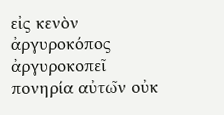εἰς κενὸν ἀργυροκόπος ἀργυροκοπει̃ πονηρία αὐτω̃ν οὐκ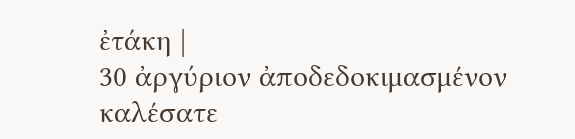ἐτάκη |
30 ἀργύριον ἀποδεδοκιμασμένον καλέσατε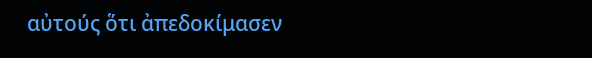αὐτούς ὅτι ἀπεδοκίμασεν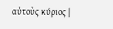αὐτοὺς κύριος |